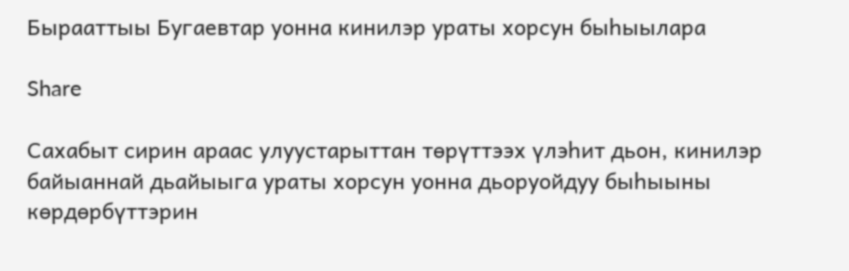Бырааттыы Бугаевтар уонна кинилэр ураты хорсун быһыылара

Share

Сахабыт сирин араас улуустарыттан төрүттээх үлэһит дьон, кинилэр байыаннай дьайыыга ураты хорсун уонна дьоруойдуу быһыыны көрдөрбүттэрин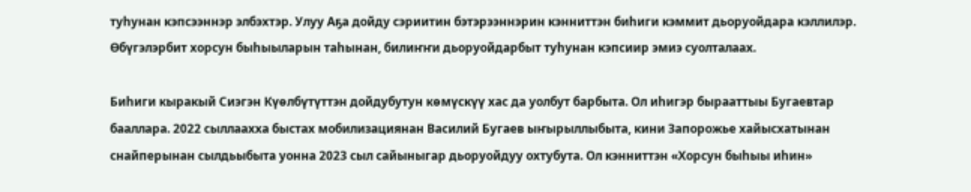туһунан кэпсээннэр элбэхтэр. Улуу Аҕа дойду сэриитин бэтэрээннэрин кэнниттэн биһиги кэммит дьоруойдара кэллилэр. Өбүгэлэрбит хорсун быһыыларын таһынан, билиҥҥи дьоруойдарбыт туһунан кэпсиир эмиэ суолталаах.

Биһиги кыракый Сиэгэн Күөлбүтүттэн дойдубутун көмүскүү хас да уолбут барбыта. Ол иһигэр бырааттыы Бугаевтар бааллара. 2022 сыллаахха быстах мобилизациянан Василий Бугаев ыҥырыллыбыта, кини Запорожье хайысхатынан снайперынан сылдьыбыта уонна 2023 сыл сайыныгар дьоруойдуу охтубута. Ол кэнниттэн «Хорсун быһыы иһин»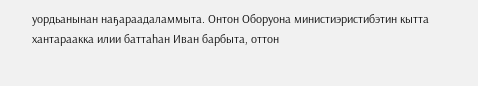уордьанынан наҕараадаламмыта. Онтон Оборуона министиэристибэтин кытта хантараакка илии баттаһан Иван барбыта, оттон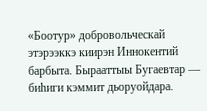«Боотур» добровольческай этэрээккэ киирэн Иннокентий барбыта. Бырааттыы Бугаевтар — биһиги кэммит дьоруойдара.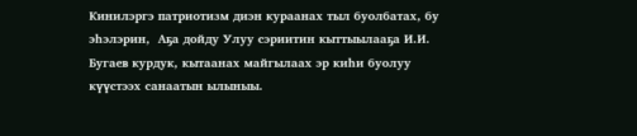Кинилэргэ патриотизм диэн кураанах тыл буолбатах, бу эһэлэрин,  Аҕа дойду Улуу сэриитин кыттыылааҕа И.И. Бугаев курдук, кытаанах майгылаах эр киһи буолуу күүстээх санаатын ылыныы.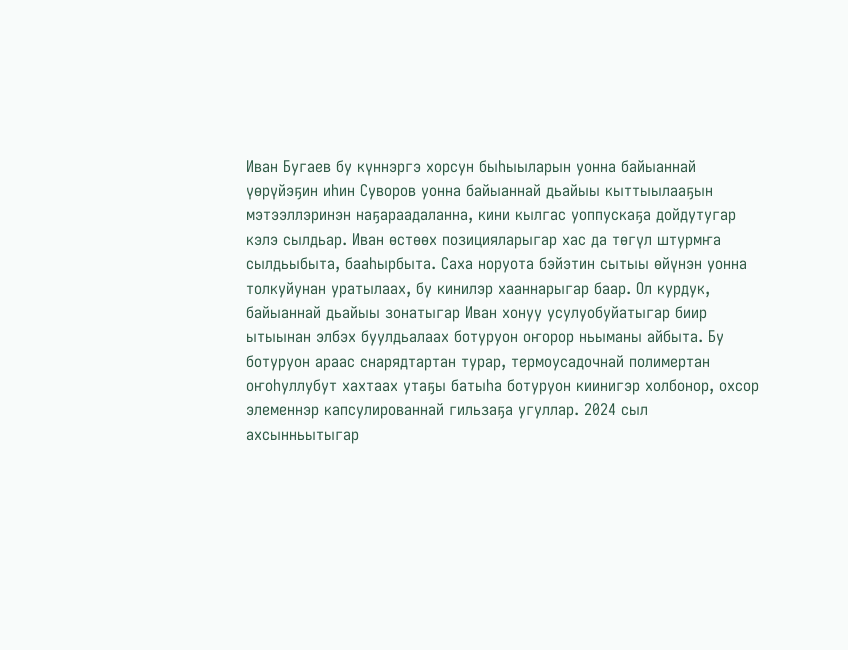Иван Бугаев бу күннэргэ хорсун быһыыларын уонна байыаннай үөрүйэҕин иһин Суворов уонна байыаннай дьайыы кыттыылааҕын мэтээллэринэн наҕараадаланна, кини кылгас уоппускаҕа дойдутугар кэлэ сылдьар. Иван өстөөх позицияларыгар хас да төгүл штурмҥа сылдьыбыта, бааһырбыта. Саха норуота бэйэтин сытыы өйүнэн уонна толкуйунан уратылаах, бу кинилэр хааннарыгар баар. Ол курдук, байыаннай дьайыы зонатыгар Иван хонуу усулуобуйатыгар биир ытыынан элбэх буулдьалаах ботуруон оҥорор ньыманы айбыта. Бу ботуруон араас снарядтартан турар, термоусадочнай полимертан оҥоһуллубут хахтаах утаҕы батыһа ботуруон киинигэр холбонор, охсор элеменнэр капсулированнай гильзаҕа угуллар. 2024 сыл ахсынньытыгар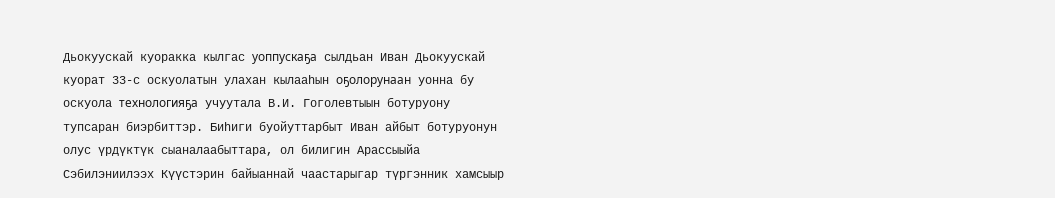Дьокуускай куоракка кылгас уоппускаҕа сылдьан Иван Дьокуускай куорат 33-с оскуолатын улахан кылааһын оҕолорунаан уонна бу оскуола технологияҕа учуутала В.И. Гоголевтыын ботуруону тупсаран биэрбиттэр. Биһиги буойуттарбыт Иван айбыт ботуруонун олус үрдүктүк сыаналаабыттара, ол билигин Арассыыйа Сэбилэниилээх Күүстэрин байыаннай чаастарыгар түргэнник хамсыыр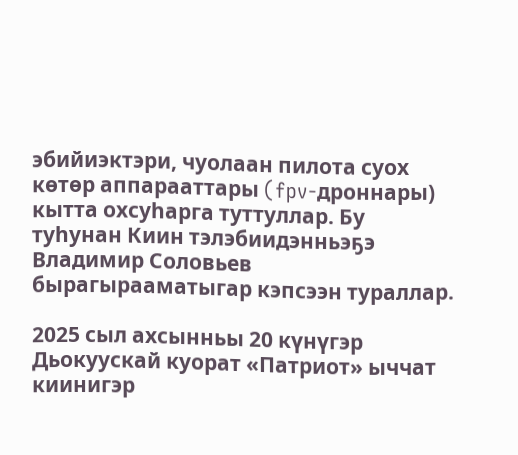эбийиэктэри, чуолаан пилота суох көтөр аппарааттары (fpv-дроннары) кытта охсуһарга туттуллар. Бу туһунан Киин тэлэбиидэнньэҕэ Владимир Соловьев бырагырааматыгар кэпсээн тураллар.

2025 сыл ахсынньы 20 күнүгэр Дьокуускай куорат «Патриот» ыччат киинигэр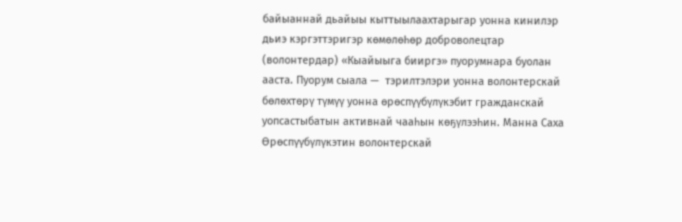байыаннай дьайыы кыттыылаахтарыгар уонна кинилэр дьиэ кэргэттэригэр көмөлөһөр доброволецтар (волонтердар) «Кыайыыга бииргэ» пуорумнара буолан ааста. Пуорум сыала —  тэрилтэлэри уонна волонтерскай бөлөхтөрү түмүү уонна өрөспүүбүлүкэбит гражданскай уопсастыбатын активнай чааһын көҕүлээһин. Манна Саха Өрөспүүбүлүкэтин волонтерскай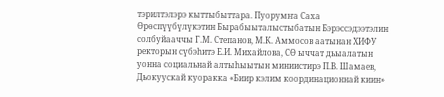тэрилтэлэрэ кыттыбыттара. Пуорумҥа Саха Өрөспүүбүлүкэтин Бырабыыталыстыбатын Бэрэссэдээтэлин солбуйааччы Г.М. Степанов, М.К. Аммосов аатынан ХИФУ ректорын сүбэһитэ Е.И. Михайлова, СӨ ыччат дьыалатын уонна социальнай алтыһыытын миниистирэ П.В. Шамаев, Дьокуускай куоракка «Биир кэлим координационнай киин»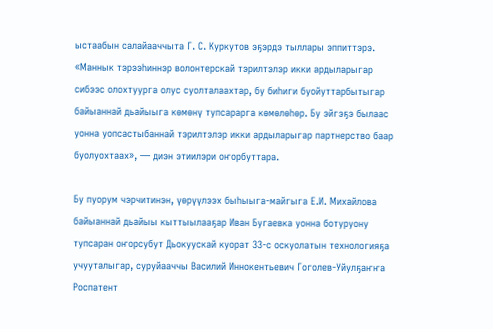ыстаабын салайааччыта Г. С. Куркутов эҕэрдэ тыллары эппиттэрэ. «Маннык тэрээһиннэр волонтерскай тэрилтэлэр икки ардыларыгар сибээс олохтуурга олус суолталаахтар, бу биһиги буойуттарбытыгар байыаннай дьайыыга көмөнү тупсарарга көмөлөһөр. Бу эйгэҕэ былаас уонна уопсастыбаннай тэрилтэлэр икки ардыларыгар партнерство баар буолуохтаах», — диэн этиилэри оҥорбуттара.

Бу пуорум чэрчитинэн, үөрүүлээх быһыыга-майгыга Е.И. Михайлова байыаннай дьайыы кыттыылааҕар Иван Бугаевка уонна ботуруону тупсаран оҥорсубут Дьокуускай куорат 33-с оскуолатын технологияҕа учууталыгар, суруйааччы Василий Иннокентьевич Гоголев-Уйулҕаҥҥа Роспатент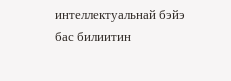интеллектуальнай бэйэ бас билиитин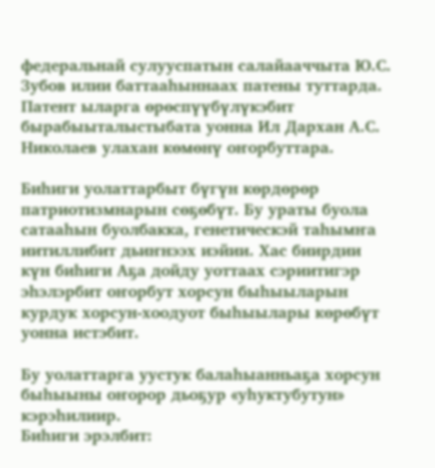федеральнай сулууспатын салайааччыта Ю.С. Зубов илии баттааһыннаах патены туттарда. Патент ыларга өрөспүүбүлүкэбит бырабыыталыстыбата уонна Ил Дархан А.С. Николаев улахан көмөнү оҥорбуттара.

Биһиги уолаттарбыт бүгүн көрдөрөр патриотизмнарын сөҕөбүт. Бу ураты буола сатааһын буолбакка, генетическэй таһымҥа иитиллибит дьиҥнээх иэйии. Хас биирдии күн биһиги Аҕа дойду уоттаах сэриитигэр эһэлэрбит оҥорбут хорсун быһыыларын курдук хорсун-хоодуот быһыылары көрөбүт уонна истэбит.

Бу уолаттарга уустук балаһыанньаҕа хорсун быһыыны оҥорор дьоҕур «уһуктубутун» кэрэһилиир.
Биһиги эрэлбит: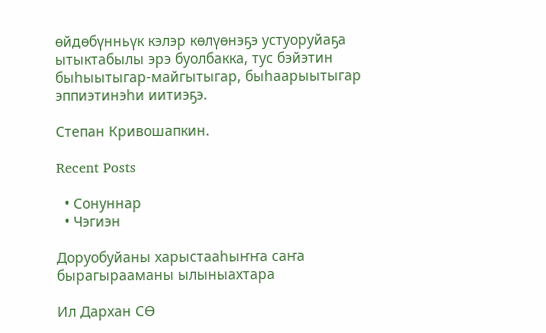өйдөбүнньүк кэлэр көлүөнэҕэ устуоруйаҕа ытыктабылы эрэ буолбакка, тус бэйэтин быһыытыгар-майгытыгар, быһаарыытыгар эппиэтинэһи иитиэҕэ.

Степан Кривошапкин.

Recent Posts

  • Сонуннар
  • Чэгиэн

Доруобуйаны харыстааһыҥҥа саҥа бырагырааманы ылыныахтара

Ил Дархан СӨ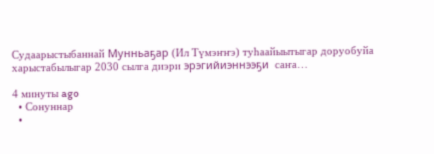Судаарыстыбаннай Мунньаҕар (Ил Түмэҥҥэ) туһаайыытыгар доруобуйа харыстабылыгар 2030 сылга диэри эрэгийиэннээҕи  саҥа…

4 минуты ago
  • Сонуннар
  •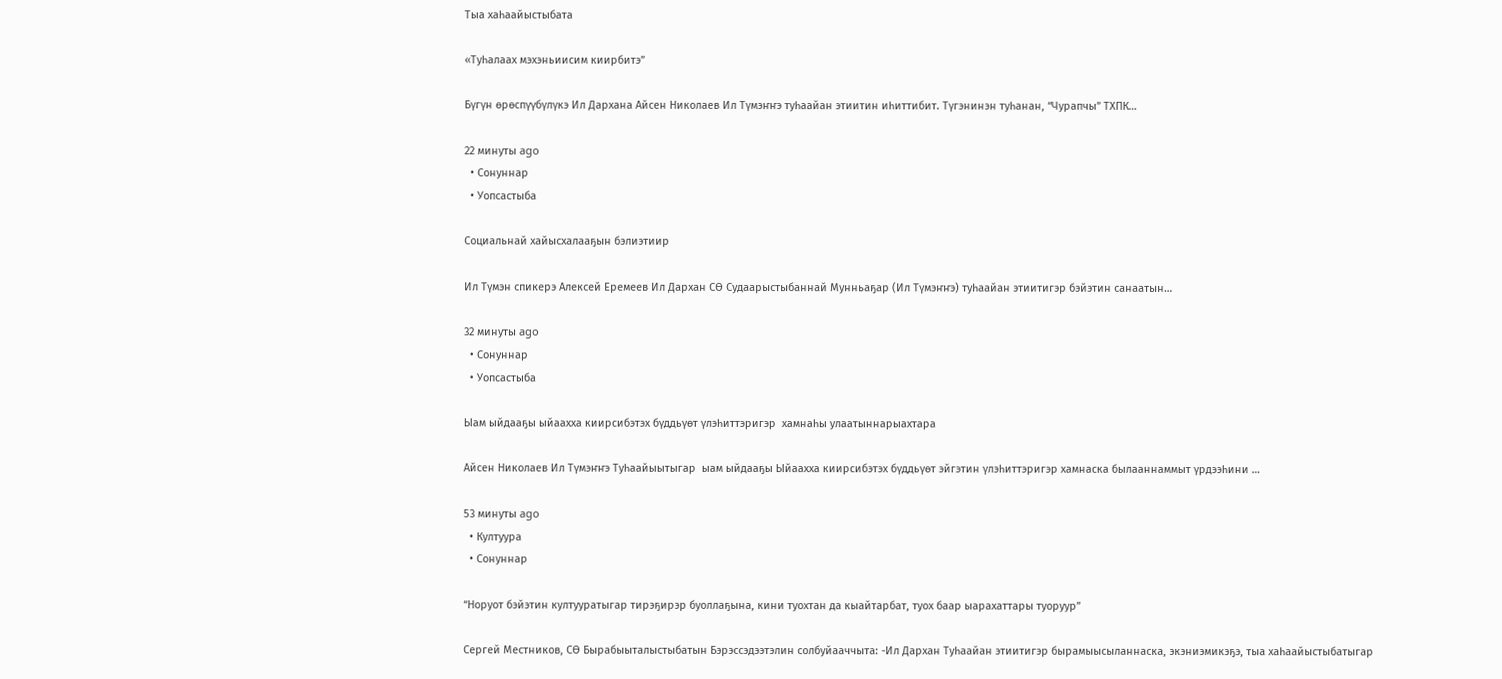Тыа хаһаайыстыбата

«Туһалаах мэхэньиисим киирбитэ”

Бүгүн өрөспүүбүлүкэ Ил Дархана Айсен Николаев Ил Түмэҥҥэ туһаайан этиитин иһиттибит. Түгэнинэн туһанан, “Чурапчы” ТХПК…

22 минуты ago
  • Сонуннар
  • Уопсастыба

Социальнай хайысхалааҕын бэлиэтиир

Ил Түмэн спикерэ Алексей Еремеев Ил Дархан СӨ Судаарыстыбаннай Мунньаҕар (Ил Түмэҥҥэ) туһаайан этиитигэр бэйэтин санаатын…

32 минуты ago
  • Сонуннар
  • Уопсастыба

Ыам ыйдааҕы ыйаахха киирсибэтэх бүддьүөт үлэһиттэригэр  хамнаһы улаатыннарыахтара

Айсен Николаев Ил Түмэҥҥэ Туһаайыытыгар  ыам ыйдааҕы Ыйаахха киирсибэтэх бүддьүөт эйгэтин үлэһиттэригэр хамнаска былааннаммыт үрдээһини …

53 минуты ago
  • Култуура
  • Сонуннар

“Норуот бэйэтин култууратыгар тирэҕирэр буоллаҕына, кини туохтан да кыайтарбат, туох баар ыарахаттары туоруур”

Сергей Местников, СӨ Бырабыыталыстыбатын Бэрэссэдээтэлин солбуйааччыта: -Ил Дархан Туһаайан этиитигэр бырамыысыланнаска, экэниэмикэҕэ, тыа хаһаайыстыбатыгар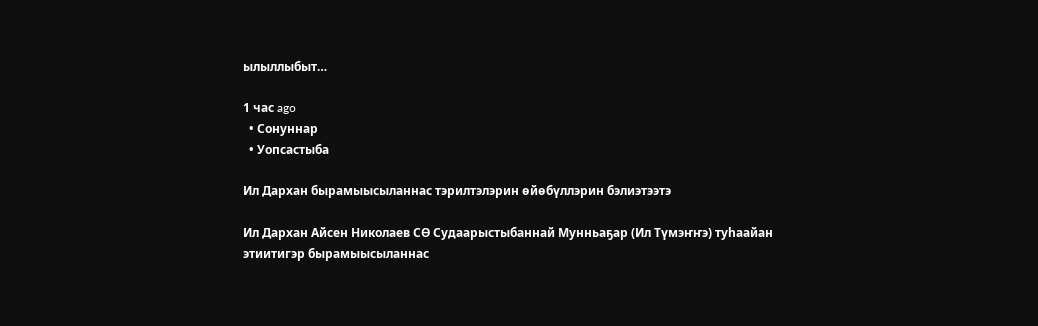ылыллыбыт…

1 час ago
  • Сонуннар
  • Уопсастыба

Ил Дархан бырамыысыланнас тэрилтэлэрин өйөбүллэрин бэлиэтээтэ

Ил Дархан Айсен Николаев СӨ Судаарыстыбаннай Мунньаҕар (Ил Түмэҥҥэ) туһаайан этиитигэр бырамыысыланнас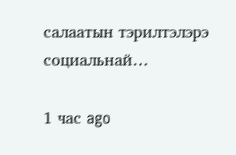салаатын тэрилтэлэрэ социальнай…

1 час ago